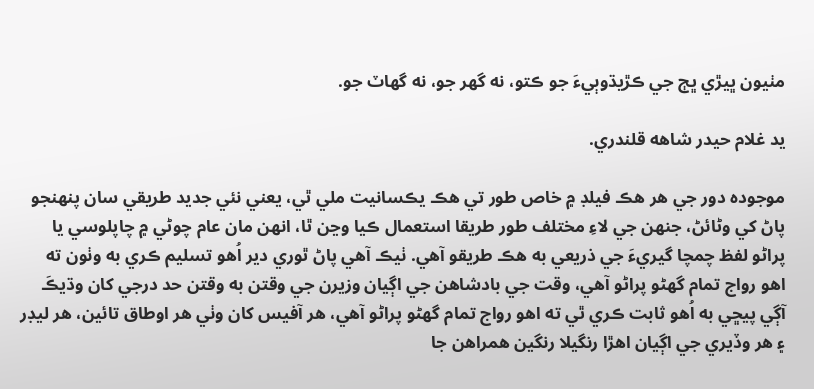مٺيون ڀيڙي ڀڄ جي ڪڙيڌوٻيءَ جو ڪتو، نه گھر جو، نه گھاٽ جو.

يد غلام حيدر شاهه قلندري.

موجوده دور جي ھر ھڪ فيلڊ ۾ خاص طور تي ھڪ يڪسانيت ملي ٿي، يعني نئي جديد طريقي سان پنهنجو پاڻ کي وڻائڻ، جنهن جي لاءِ مختلف طور طريقا استعمال ڪيا وڃن ٿا، انھن مان عام چوڻي ۾ چاپلوسي يا پراڻو لفظ چمچا گيريءَ جي ذريعي به هڪ طريقو آهي. ٺيڪ آهي پاڻ ٿوري دير اُھو تسليم ڪري به وٺون ته اھو رواج تمام گھڻو پراڻو آهي، وقت جي بادشاهن جي اڳيان وزيرن جي وقتن به وقتن حد درجي کان وڌيڪَ آڳي پيڇي به اُهو ثابت ڪري ٿي ته اھو رواج تمام گھڻو پراڻو آھي، ھر آفيس کان وٺي ھر اوطاق تائين، ھر ليڊر ۽ ھر وڏيري جي اڳيان اھڙا رنگيلا رنگين ھمراھن جا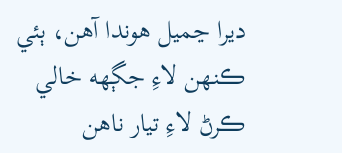ديرا ڃميل ھوندا آھن، ٻئي ڪنھن لاءِ جڳهه خالي ڪرڻ لاءِ تيار ناھن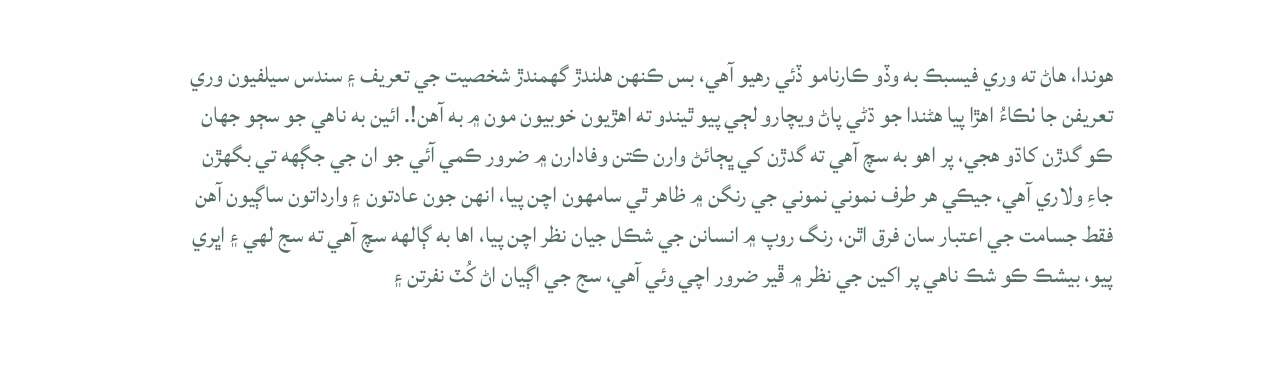ھوندا، هاڻ ته وري فيسبڪ به وڏو ڪارنامو ڏئي رهيو آهي، بس ڪنھن هلندڙ گهمندڙ شخصيت جي تعريف ۽ سندس سيلفيون وري تعريفن جا ٺڪاءُ اهڙا پيا ھڻندا جو ڌڻي پاڻ ويچارو لڄي پيو ٿيندو ته اھڙيون خوبيون مون ۾ به آهن!. ائين به ناهي جو سڄو جھان ڪو گدڙن کاڌو ھجي، پر اھو به سچ آھي ته گدڙن کي ڀڄائڻ وارن ڪتن وفادارن ۾ ضرور ڪمي آئي جو ان جي جڳهه تي بگهڙن جاءِ ولاري آھي، جيڪي ھر طرف نموني نموني جي رنگن ۾ ظاھر ٿي سامھون اچن پيا، انهن جون عادتون ۽ وارداتون ساڳيون آهن فقط جسامت جي اعتبار سان فرق اٿن، رنگ روپ ۾ انسانن جي شڪل جيان نظر اچن پيا، اھا به ڳالهه سچ آھي ته سج لھي ۽ اڀري پيو، بيشڪ ڪو شڪ ناھي پر اکين جي نظر ۾ ڦير ضرور اچي وئي آهي، سج جي اڳيان اڻ کُٽ نفرتن ۽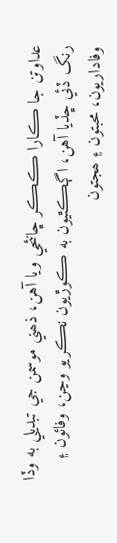عداوتن جا ڪارا ڪڪر ڇانئجي ويا آهن، ذھني موسمن جي تبديلي به وڏا رنگ ڏئي ڇڏيا آهن، اڳڪٿيون به ڪوڙيون نڪريو وڃن، وفائون ۽ وفاداريون، محبتون ۽ ھجتون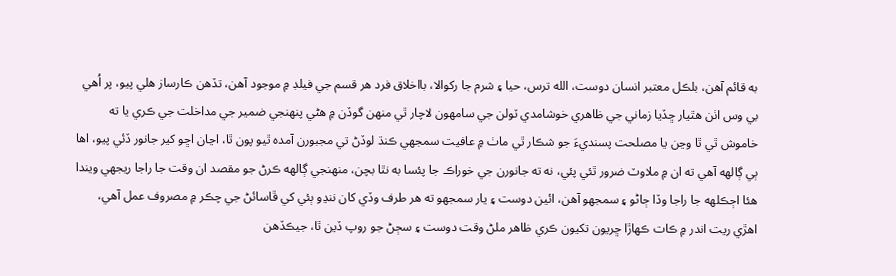به قائم آھن، بلڪل معتبر انسان دوست، الله ترس، حيا ۽ شرم جا رکوالا، بااخلاق فرد ھر قسم جي فيلڊ ۾ موجود آھن، تڏھن ڪارساز ھلي پيو، پر اُھي بي وس اٺن ھٿيار ڇڏيا زماني جي ظاھري خوشامدي ٽولن جي سامھون لاچار ٿي منھن گوڏن ۾ ھڻي پنهنجي ضمير جي مداخلت جي ڪري يا ته خاموش ٿي ٿا وڃن يا مصلحت پسنديءَ جو شڪار ٿي ماٺ ۾ عافيت سمجھي ڪنڌ لوڏڻ تي مجبورن آمده ٿيو پون ٿا، اڃان اڇو کير جانور ڏئي پيو، اھا ٻي ڳالهه آهي ته ان ۾ ملاوٽ ضرور ٿئي پئي، نه ته جانورن جي خوراڪ جا پئسا به نٿا بچن، منهنجي ڳالهه ڪرڻ جو مقصد ان وقت جا راجا ريجھي ويندا ھئا اڄڪلهه جا راجا وڏا ڄاڻو ۽ سمجھو آھن، ائين دوست ۽ يار سمجھو ته ھر طرف وڏي کان ننڍو ٻئي کي ڦاسائڻ جي چڪر ۾ مصروف عمل آھي، اھڙي ريت اندر ۾ ڪات ڪهاڙا ڇريون تکيون ڪري ظاھر ملڻ وقت دوست ۽ سڄڻ جو روپ ڏين ٿا، جيڪڏهن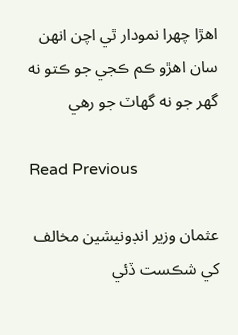اهڙا چھرا نمودار ٿي اچن انھن سان اھڙو ڪم ڪجي جو ڪتو نه گھر جو نه گھاٽ جو رهي

Read Previous

عثمان وزير انڊونيشين مخالف کي شڪست ڏئي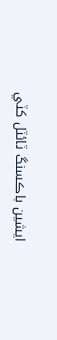ايشين باڪسنگ ٽائٽل کٽي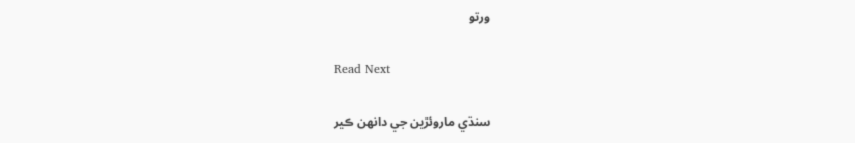ورتو

Read Next

سنڌي ماروئڙين جي دانهن ڪير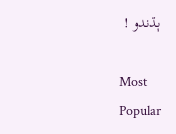ٻڌندو !

Most Popular